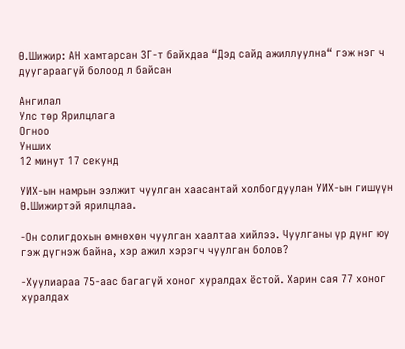Ө.Шижир: АН хамтарсан ЗГ-т байхдаа “Дэд сайд ажиллуулна“ гэж нэг ч дуугараагүй болоод л байсан

Ангилал
Улс төр Ярилцлага
Огноо
Унших
12 минут 17 секунд

УИХ-ын намрын ээлжит чуулган хаасантай холбогдуулан УИХ-ын гишүүн Ө.Шижиртэй ярилцлаа.

-Он солигдохын өмнөхөн чуулган хаалтаа хийлээ. Чуулганы үр дүнг юу гэж дүгнэж байна, хэр ажил хэрэгч чуулган болов?

-Хуулиараа 75-аас багагүй хоног хуралдах ёстой. Харин сая 77 хоног хуралдах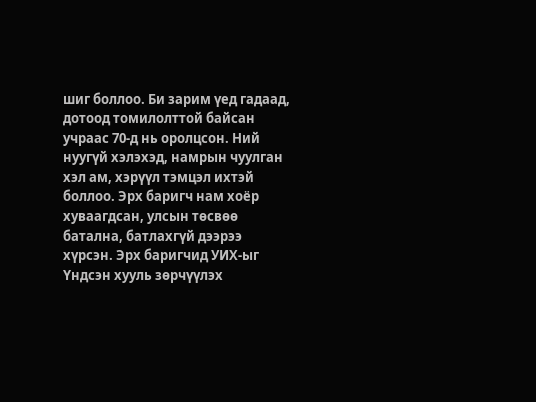шиг боллоо. Би зарим үед гадаад, дотоод томилолттой байсан учраас 70-д нь оролцсон. Ний нуугүй хэлэхэд, намрын чуулган хэл ам, хэрүүл тэмцэл ихтэй боллоо. Эрх баригч нам хоёр хуваагдсан, улсын төсвөө батална, батлахгүй дээрээ хүрсэн. Эрх баригчид УИХ-ыг Үндсэн хууль зөрчүүлэх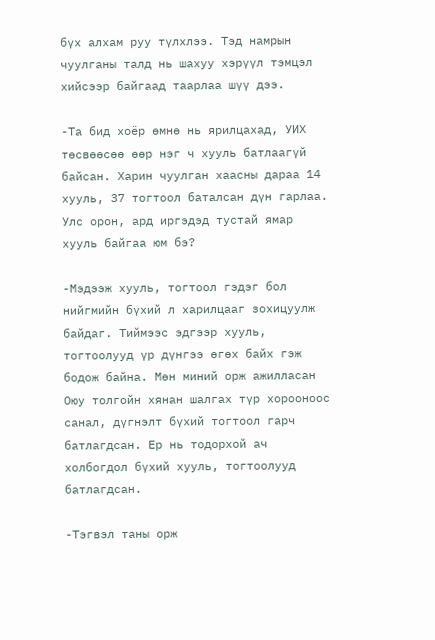бүх алхам руу түлхлээ. Тэд намрын чуулганы талд нь шахуу хэрүүл тэмцэл хийсээр байгаад таарлаа шүү дээ.

-Та бид хоёр өмнө нь ярилцахад, УИХ төсвөөсөө өөр нэг ч хууль батлаагүй байсан. Харин чуулган хаасны дараа 14 хууль, 37 тогтоол баталсан дүн гарлаа. Улс орон, ард иргэдэд тустай ямар хууль байгаа юм бэ?

-Мэдээж хууль, тогтоол гэдэг бол нийгмийн бүхий л харилцааг зохицуулж байдаг. Тиймээс эдгээр хууль, тогтоолууд үр дүнгээ өгөх байх гэж бодож байна. Мөн миний орж ажилласан Оюу толгойн хянан шалгах түр хорооноос санал, дүгнэлт бүхий тогтоол гарч батлагдсан. Ер нь тодорхой ач холбогдол бүхий хууль, тогтоолууд батлагдсан.

-Тэгвэл таны орж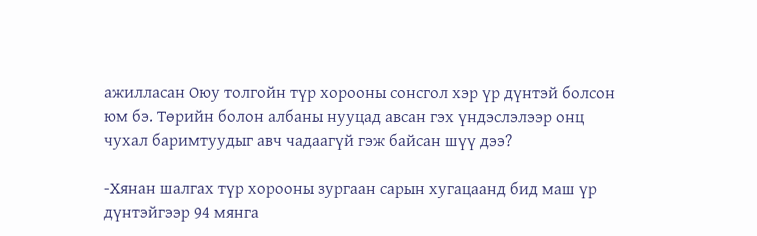ажилласан Оюу толгойн түр хорооны сонсгол хэр үр дүнтэй болсон юм бэ. Төрийн болон албаны нууцад авсан гэх үндэслэлээр онц чухал баримтуудыг авч чадаагүй гэж байсан шүү дээ?

-Хянан шалгах түр хорооны зургаан сарын хугацаанд бид маш үр дүнтэйгээр 94 мянга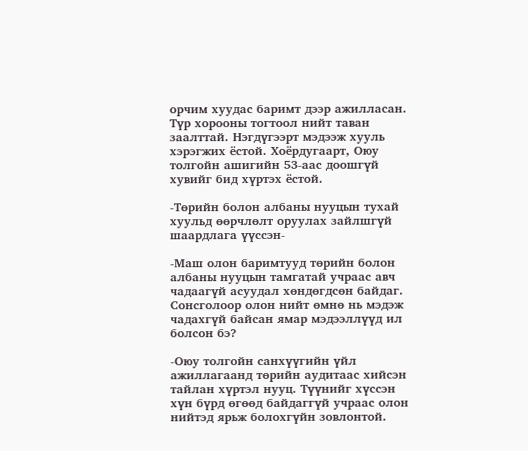орчим хуудас баримт дээр ажилласан. Түр хорооны тогтоол нийт таван заалттай. Нэгдүгээрт мэдээж хууль хэрэгжих ёстой. Хоёрдугаарт, Оюу толгойн ашигийн 53-аас доошгүй хувийг бид хүртэх ёстой.

-Төрийн болон албаны нууцын тухай хуульд өөрчлөлт оруулах зайлшгүй шаардлага үүссэн-

-Маш олон баримтууд төрийн болон албаны нууцын тамгатай учраас авч чадаагүй асуудал хөндөгдсөн байдаг. Сонсголоор олон нийт өмнө нь мэдэж чадахгүй байсан ямар мэдээллүүд ил болсон бэ?

-Оюу толгойн санхүүгийн үйл ажиллагаанд төрийн аудитаас хийсэн тайлан хүртэл нууц. Түүнийг хүссэн хүн бүрд өгөөд байдаггүй учраас олон нийтэд ярьж болохгүйн зовлонтой.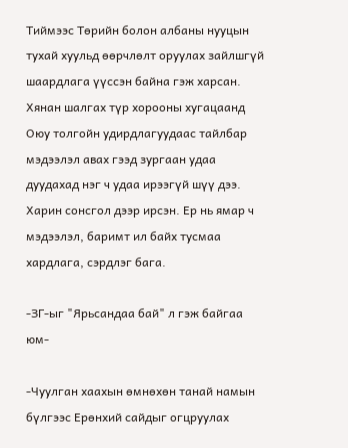Тиймээс Төрийн болон албаны нууцын тухай хуульд өөрчлөлт оруулах зайлшгүй шаардлага үүссэн байна гэж харсан. Хянан шалгах түр хорооны хугацаанд Оюу толгойн удирдлагуудаас тайлбар мэдээлэл авах гээд зургаан удаа дуудахад нэг ч удаа ирээгүй шүү дээ. Харин сонсгол дээр ирсэн. Ер нь ямар ч мэдээлэл, баримт ил байх тусмаа хардлага, сэрдлэг бага.

-ЗГ-ыг "Ярьсандаа бай" л гэж байгаа юм-

-Чуулган хаахын өмнөхөн танай намын бүлгээс Ерөнхий сайдыг огцруулах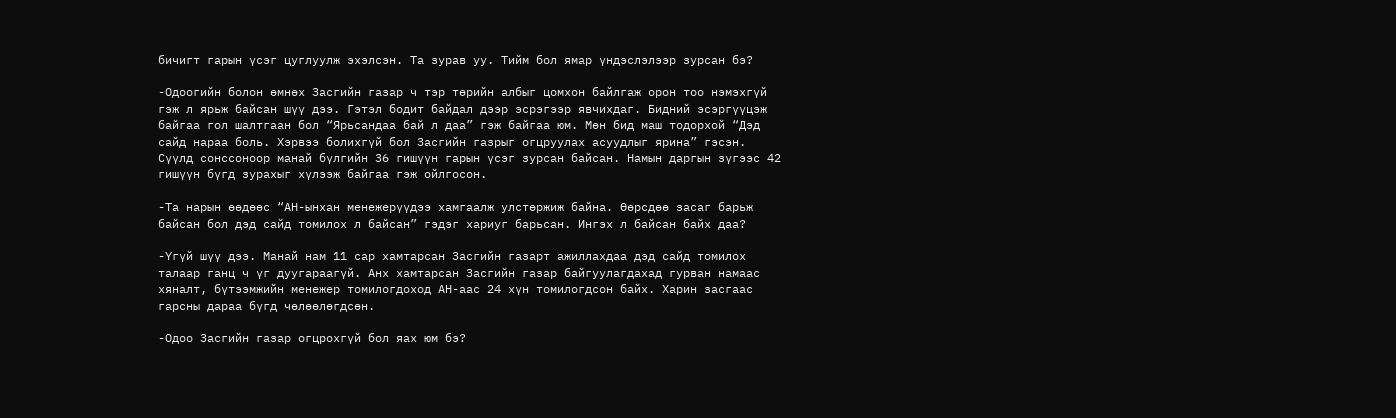бичигт гарын үсэг цуглуулж эхэлсэн. Та зурав уу. Тийм бол ямар үндэслэлээр зурсан бэ?

-Одоогийн болон өмнөх Засгийн газар ч тэр төрийн албыг цомхон байлгаж орон тоо нэмэхгүй гэж л ярьж байсан шүү дээ. Гэтэл бодит байдал дээр эсрэгээр явчихдаг. Бидний эсэргүүцэж байгаа гол шалтгаан бол “Ярьсандаа бай л даа” гэж байгаа юм. Мөн бид маш тодорхой “Дэд сайд нараа боль. Хэрвээ болихгүй бол Засгийн газрыг огцруулах асуудлыг ярина” гэсэн. Сүүлд сонссоноор манай бүлгийн 36 гишүүн гарын үсэг зурсан байсан. Намын даргын зүгээс 42 гишүүн бүгд зурахыг хүлээж байгаа гэж ойлгосон.

-Та нарын өөдөөс “АН-ынхан менежерүүдээ хамгаалж улстөржиж байна. Өөрсдөө засаг барьж байсан бол дэд сайд томилох л байсан” гэдэг хариуг барьсан. Ингэх л байсан байх даа?

-Үгүй шүү дээ. Манай нам 11 сар хамтарсан Засгийн газарт ажиллахдаа дэд сайд томилох талаар ганц ч үг дуугараагүй. Анх хамтарсан Засгийн газар байгуулагдахад гурван намаас хяналт, бүтээмжийн менежер томилогдоход АН-аас 24 хүн томилогдсон байх. Харин засгаас гарсны дараа бүгд чөлөөлөгдсөн.

-Одоо Засгийн газар огцрохгүй бол яах юм бэ?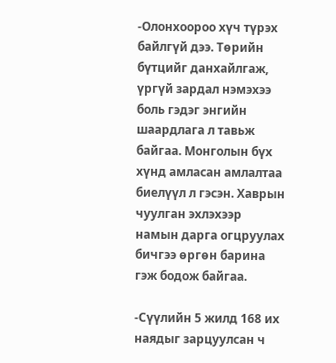-Олонхоороо хүч түрэх байлгүй дээ. Төрийн бүтцийг данхайлгаж, үргүй зардал нэмэхээ боль гэдэг энгийн шаардлага л тавьж байгаа. Монголын бүх хүнд амласан амлалтаа биелүүл л гэсэн. Хаврын чуулган эхлэхээр намын дарга огцруулах бичгээ өргөн барина гэж бодож байгаа.

-Сүүлийн 5 жилд 168 их наядыг зарцуулсан ч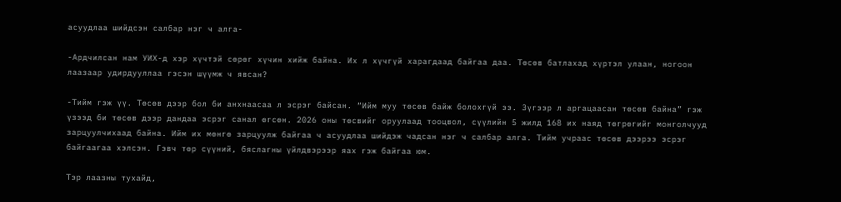асуудлаа шийдсэн салбар нэг ч алга-

-Ардчилсан нам УИХ-д хэр хүчтэй сөрөг хүчин хийж байна. Их л хүчгүй харагдаад байгаа даа. Төсөв батлахад хүртэл улаан, ногоон лаазаар удирдууллаа гэсэн шүүмж ч явсан?

-Тийм гэж үү. Төсөв дээр бол би анхнаасаа л эсрэг байсан. “Ийм муу төсөв байж болохгүй ээ. Зүгээр л аргацаасан төсөв байна” гэж үзээд би төсөв дээр дандаа эсрэг санал өгсөн. 2026 оны төсвийг оруулаад тооцвол, сүүлийн 5 жилд 168 их наяд төгрөгийг монголчууд зарцуулчихаад байна. Ийм их мөнгө зарцуулж байгаа ч асуудлаа шийдэж чадсан нэг ч салбар алга. Тийм учраас төсөв дээрээ эсрэг байгаагаа хэлсэн. Гэвч төр сүүний, бяслагны үйлдвэрээр яах гэж байгаа юм.

Тэр лаазны тухайд,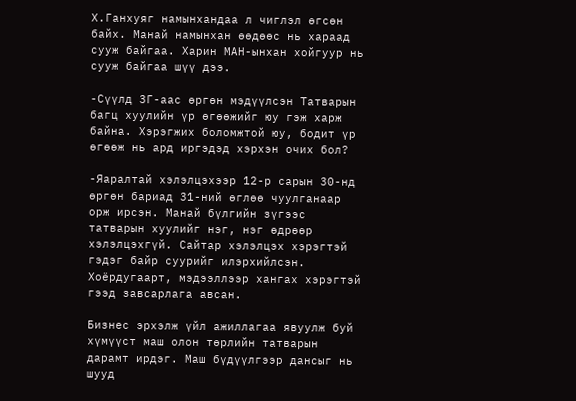Х.Ганхуяг намынхандаа л чиглэл өгсөн байх. Манай намынхан өөдөөс нь хараад сууж байгаа. Харин МАН-ынхан хойгуур нь сууж байгаа шүү дээ.

-Сүүлд ЗГ-аас өргөн мэдүүлсэн Татварын багц хуулийн үр өгөөжийг юу гэж харж байна. Хэрэгжих боломжтой юу, бодит үр өгөөж нь ард иргэдэд хэрхэн очих бол?

-Яаралтай хэлэлцэхээр 12-р сарын 30-нд өргөн бариад 31-ний өглөө чуулганаар орж ирсэн. Манай бүлгийн зүгээс татварын хуулийг нэг, нэг өдрөөр хэлэлцэхгүй. Сайтар хэлэлцэх хэрэгтэй гэдэг байр суурийг илэрхийлсэн. Хоёрдугаарт, мэдээллээр хангах хэрэгтэй гээд завсарлага авсан.

Бизнес эрхэлж үйл ажиллагаа явуулж буй хүмүүст маш олон төрлийн татварын дарамт ирдэг. Маш бүдүүлгээр дансыг нь шууд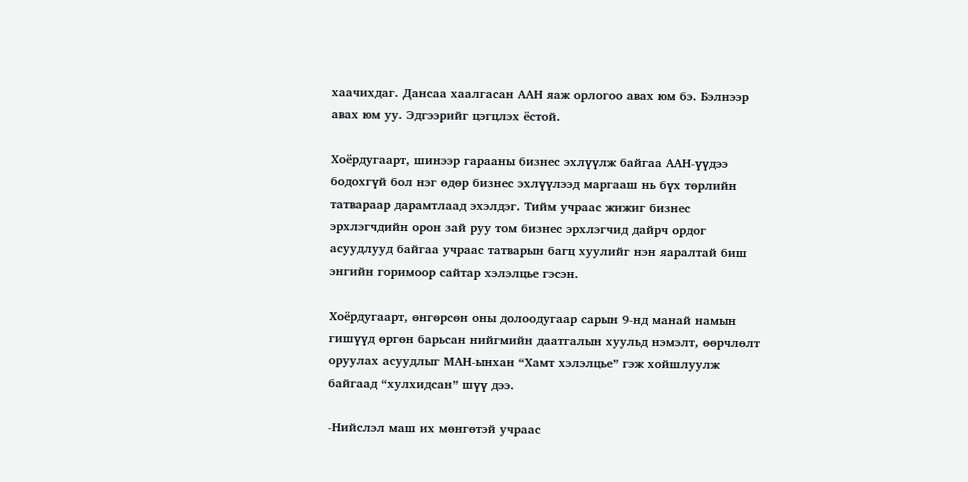хаачихдаг. Дансаа хаалгасан ААН яаж орлогоо авах юм бэ. Бэлнээр авах юм уу. Эдгээрийг цэгцлэх ёстой.

Хоёрдугаарт, шинээр гарааны бизнес эхлүүлж байгаа ААН-үүдээ бодохгүй бол нэг өдөр бизнес эхлүүлээд маргааш нь бүх төрлийн татвараар дарамтлаад эхэлдэг. Тийм учраас жижиг бизнес эрхлэгчдийн орон зай руу том бизнес эрхлэгчид дайрч ордог асуудлууд байгаа учраас татварын багц хуулийг нэн яаралтай биш энгийн горимоор сайтар хэлэлцье гэсэн.

Хоёрдугаарт, өнгөрсөн оны долоодугаар сарын 9-нд манай намын гишүүд өргөн барьсан нийгмийн даатгалын хуульд нэмэлт, өөрчлөлт оруулах асуудлыг МАН-ынхан “Хамт хэлэлцье” гэж хойшлуулж байгаад “хулхидсан” шүү дээ.

-Нийслэл маш их мөнгөтэй учраас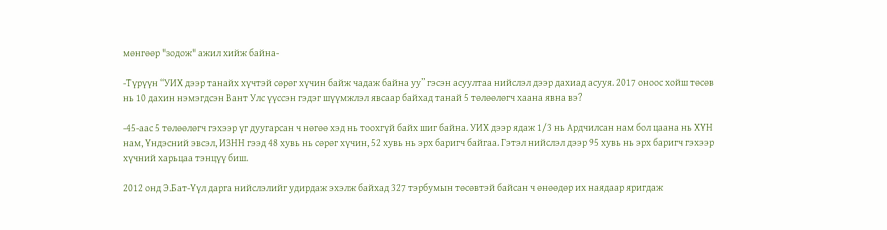мөнгөөр "зодож" ажил хийж байна-

-Түрүүн “УИХ дээр танайх хүчтэй сөрөг хүчин байж чадаж байна уу” гэсэн асуултаа нийслэл дээр дахиад асууя. 2017 оноос хойш төсөв нь 10 дахин нэмэгдсэн Вант Улс үүссэн гэдэг шүүмжлэл явсаар байхад танай 5 төлөөлөгч хаана явна вэ?

-45-аас 5 төлөөлөгч гэхээр үг дуугарсан ч нөгөө хэд нь тоохгүй байх шиг байна. УИХ дээр ядаж 1/3 нь Ардчилсан нам бол цаана нь ХҮН нам, Үндэсний эвсэл, ИЗНН гээд 48 хувь нь сөрөг хүчин, 52 хувь нь эрх баригч байгаа. Гэтэл нийслэл дээр 95 хувь нь эрх баригч гэхээр хүчний харьцаа тэнцүү биш.

2012 онд Э.Бат-Үүл дарга нийслэлийг удирдаж эхэлж байхад 327 тэрбумын төсөвтэй байсан ч өнөөдөр их наядаар яригдаж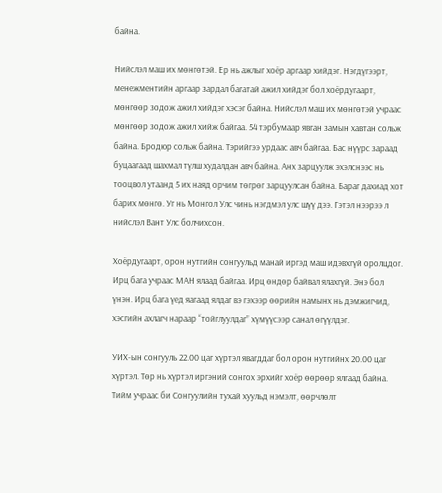байна.

Нийслэл маш их мөнгөтэй. Ер нь ажлыг хоёр аргаар хийдэг. Нэгдүгээрт, менежментийн аргаар зардал багатай ажил хийдэг бол хоёрдугаарт, мөнгөөр зодож ажил хийдэг хэсэг байна. Нийслэл маш их мөнгөтэй учраас мөнгөөр зодож ажил хийж байгаа. 54 тэрбумаар явган замын хавтан сольж байна. Бродюр сольж байна. Тэрийгээ урдаас авч байгаа. Бас нүүрс зараад буцаагаад шахмал түлш худалдан авч байна. Анх зарцуулж эхэлснээс нь тооцвол утаанд 5 их наяд орчим төгрөг зарцуулсан байна. Бараг дахиад хот барих мөнгө. Уг нь Монгол Улс чинь нэгдмэл улс шүү дээ. Гэтэл нээрээ л нийслэл Вант Улс болчихсон.

Хоёрдугаарт, орон нутгийн сонгуульд манай иргэд маш идэвхгүй оролцдог. Ирц бага учраас МАН ялаад байгаа. Ирц өндөр байвал ялахгүй. Энэ бол үнэн. Ирц бага үед яагаад ялдаг вэ гэхээр өөрийн намынх нь дэмжигчид, хэсгийн ахлагч нараар “тойглуулдаг” хүмүүсээр санал өгүүлдэг.

УИХ-ын сонгууль 22.00 цаг хүртэл явагддаг бол орон нутгийнх 20.00 цаг хүртэл. Төр нь хүртэл иргэний сонгох эрхийг хоёр өөрөөр ялгаад байна. Тийм учраас би Сонгуулийн тухай хуульд нэмэлт, өөрчлөлт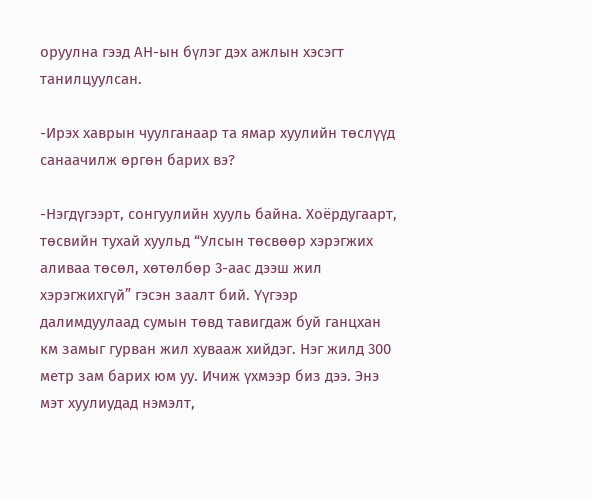оруулна гээд АН-ын бүлэг дэх ажлын хэсэгт танилцуулсан.

-Ирэх хаврын чуулганаар та ямар хуулийн төслүүд санаачилж өргөн барих вэ?

-Нэгдүгээрт, сонгуулийн хууль байна. Хоёрдугаарт, төсвийн тухай хуульд “Улсын төсвөөр хэрэгжих аливаа төсөл, хөтөлбөр 3-аас дээш жил хэрэгжихгүй” гэсэн заалт бий. Үүгээр далимдуулаад сумын төвд тавигдаж буй ганцхан км замыг гурван жил хувааж хийдэг. Нэг жилд 300 метр зам барих юм уу. Ичиж үхмээр биз дээ. Энэ мэт хуулиудад нэмэлт,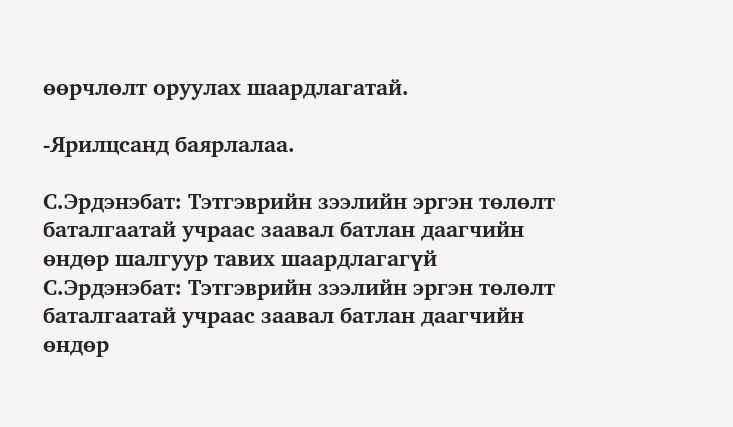өөрчлөлт оруулах шаардлагатай.

-Ярилцсанд баярлалаа.

С.Эрдэнэбат: Тэтгэврийн зээлийн эргэн төлөлт баталгаатай учраас заавал батлан даагчийн өндөр шалгуур тавих шаардлагагүй
С.Эрдэнэбат: Тэтгэврийн зээлийн эргэн төлөлт баталгаатай учраас заавал батлан даагчийн өндөр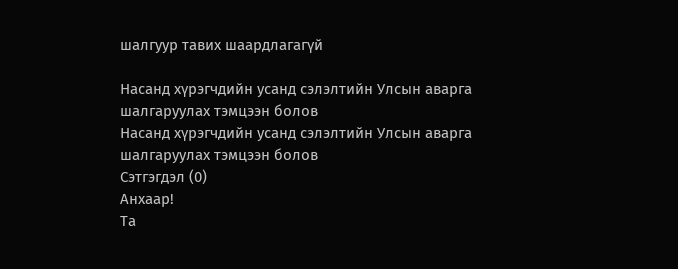шалгуур тавих шаардлагагүй

Насанд хүрэгчдийн усанд сэлэлтийн Улсын аварга шалгаруулах тэмцээн болов
Насанд хүрэгчдийн усанд сэлэлтийн Улсын аварга шалгаруулах тэмцээн болов
Сэтгэгдэл (0)
Анхаар!
Та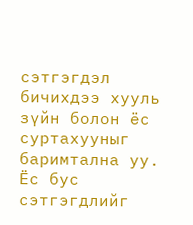сэтгэгдэл бичихдээ хууль зүйн болон ёс суртахууныг баримтална уу. Ёс бус сэтгэгдлийг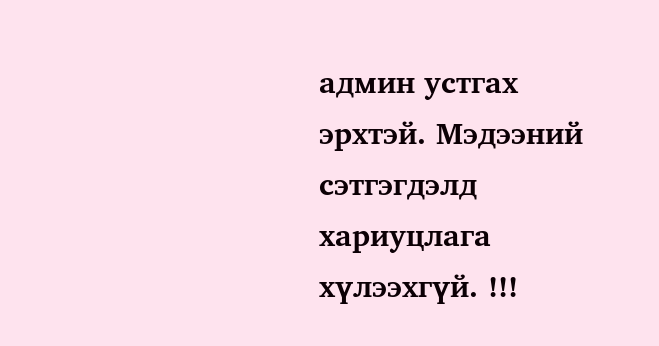админ устгах эрхтэй. Мэдээний сэтгэгдэлд хариуцлага хүлээхгүй. !!!